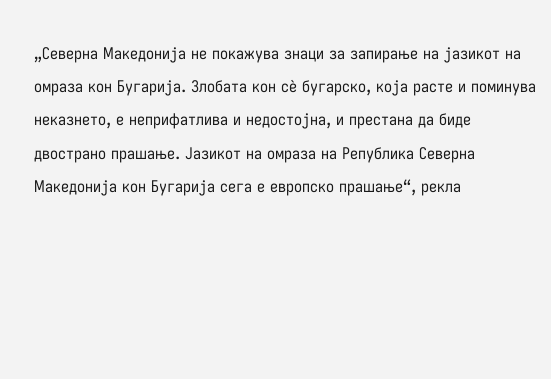„Северна Македонија не покажува знаци за запирање на јазикот на омраза кон Бугарија. Злобата кон сè бугарско, која расте и поминува неказнето, е неприфатлива и недостојна, и престана да биде двострано прашање. Јазикот на омраза на Република Северна Македонија кон Бугарија сега е европско прашање“, рекла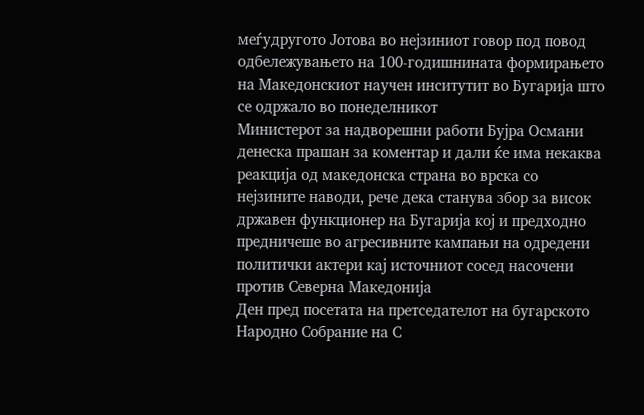меѓудругото Јотова во нејзиниот говор под повод одбележувањето на 100-годишнината формирањето на Македонскиот научен инситутит во Бугарија што се одржало во понеделникот
Министерот за надворешни работи Бујра Османи денеска прашан за коментар и дали ќе има некаква реакција од македонска страна во врска со нејзините наводи, рече дека станува збор за висок државен функционер на Бугарија кој и предходно предничеше во агресивните кампањи на одредени политички актери кај источниот сосед насочени против Северна Македонија
Ден пред посетата на претседателот на бугарското Народно Собрание на С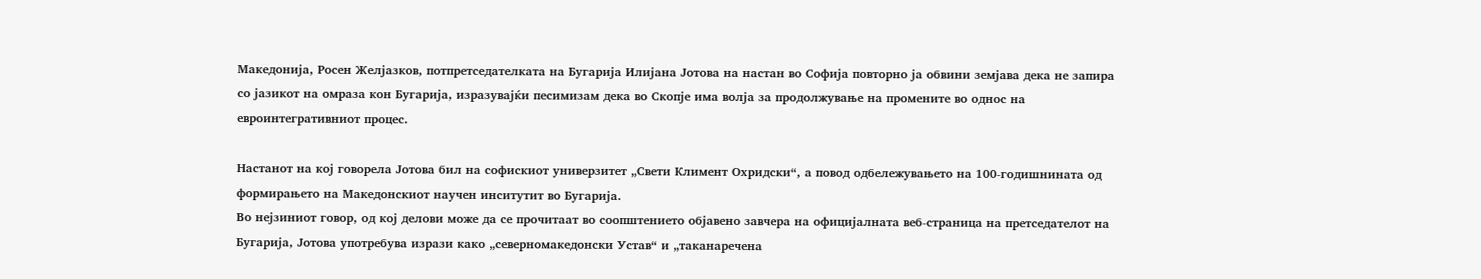Македонија, Росен Желјазков, потпретседателката на Бугарија Илијана Јотова на настан во Софија повторно ја обвини земјава дека не запира со јазикот на омраза кон Бугарија, изразувајќи песимизам дека во Скопје има волја за продолжување на промените во однос на евроинтегративниот процес.

Настанот на кој говорела Јотова бил на софискиот универзитет „Свети Климент Охридски“, а повод одбележувањето на 100-годишнината од формирањето на Македонскиот научен инситутит во Бугарија.
Во нејзиниот говор, од кој делови може да се прочитаат во соопштението објавено завчера на официјалната веб-страница на претседателот на Бугарија, Јотова употребува изрази како „северномакедонски Устав“ и „таканаречена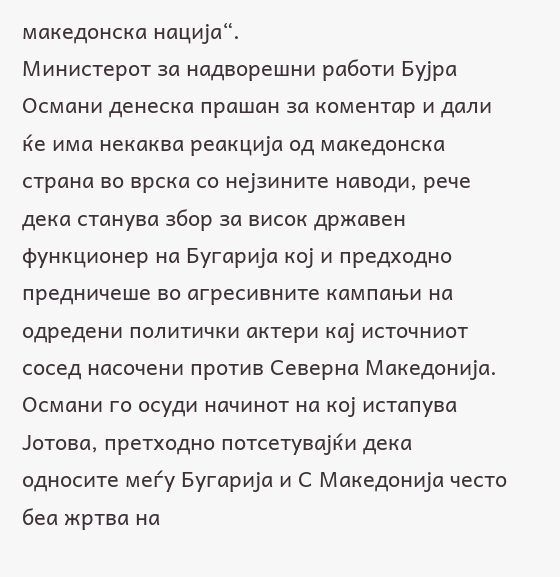македонска нација“.
Министерот за надворешни работи Бујра Османи денеска прашан за коментар и дали ќе има некаква реакција од македонска страна во врска со нејзините наводи, рече дека станува збор за висок државен функционер на Бугарија кој и предходно предничеше во агресивните кампањи на одредени политички актери кај источниот сосед насочени против Северна Македонија.
Османи го осуди начинот на кој истапува Јотова, претходно потсетувајќи дека односите меѓу Бугарија и С Македонија често беа жртва на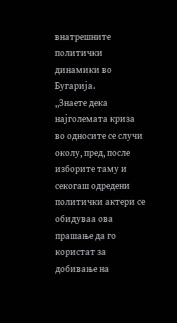внатрешните политички динамики во Бугарија.
„Знаете дека најголемата криза во односите се случи околу, пред, после изборите таму и секогаш одредени политички актери се обидуваа ова прашање да го користат за добивање на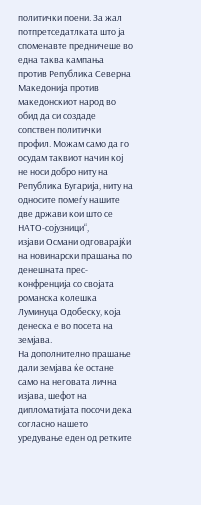политички поени. За жал потпретседатлката што ја споменавте предничеше во една таква кампања против Република Северна Македонија против македонскиот народ во обид да си создаде сопствен политички профил. Можам само да го осудам таквиот начин кој не носи добро ниту на Република Бугарија, ниту на односите помеѓу нашите две држави кои што се НАТО-сојузници“,
изјави Османи одговарајќи на новинарски прашања по денешната прес-конфренција со својата романска колешка Луминуца Одобеску, која денеска е во посета на земјава.
На дополнително прашање дали земјава ќе остане само на неговата лична изјава, шефот на дипломатијата посочи дека согласно нашето уредување еден од ретките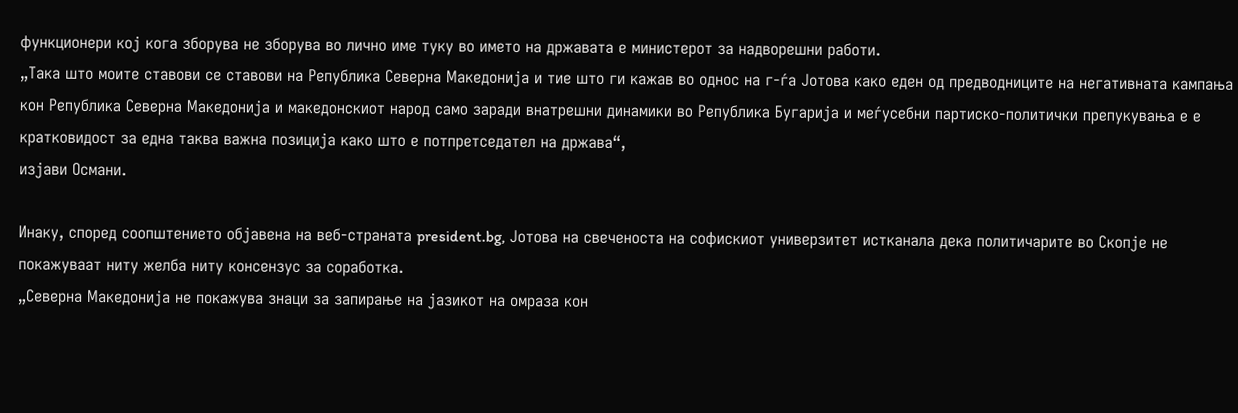функционери кој кога зборува не зборува во лично име туку во името на државата е министерот за надворешни работи.
„Така што моите ставови се ставови на Република Северна Македонија и тие што ги кажав во однос на г-ѓа Јотова како еден од предводниците на негативната кампања кон Република Северна Македонија и македонскиот народ само заради внатрешни динамики во Република Бугарија и меѓусебни партиско-политички препукувања е е кратковидост за една таква важна позиција како што е потпретседател на држава“,
изјави Османи.

Инаку, според соопштението објавена на веб-страната president.bg, Јотова на свеченоста на софискиот универзитет истканала дека политичарите во Скопје не покажуваат ниту желба ниту консензус за соработка.
„Северна Македонија не покажува знаци за запирање на јазикот на омраза кон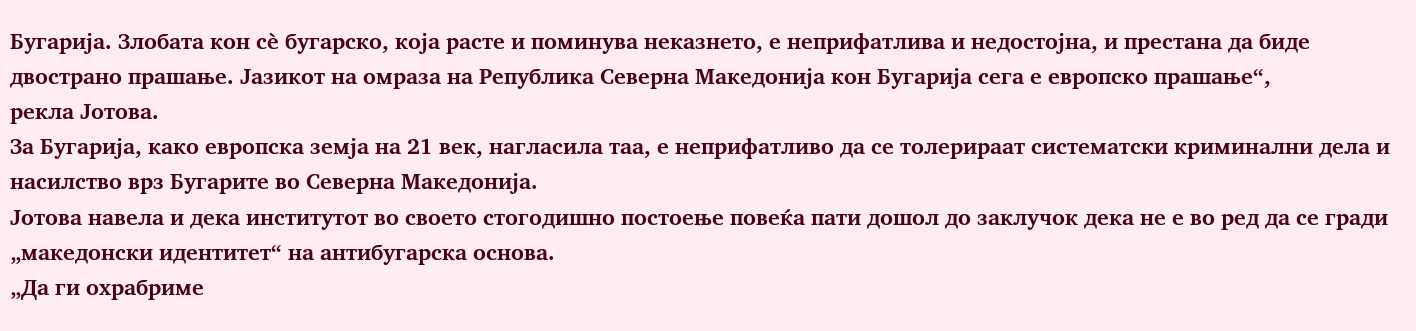Бугарија. Злобата кон сè бугарско, која расте и поминува неказнето, е неприфатлива и недостојна, и престана да биде двострано прашање. Јазикот на омраза на Република Северна Македонија кон Бугарија сега е европско прашање“,
рекла Јотова.
За Бугарија, како европска земја на 21 век, нагласила таа, е неприфатливо да се толерираат систематски криминални дела и насилство врз Бугарите во Северна Македонија.
Јотова навела и дека институтот во своето стогодишно постоење повеќа пати дошол до заклучок дека не е во ред да се гради „македонски идентитет“ на антибугарска основа.
„Да ги охрабриме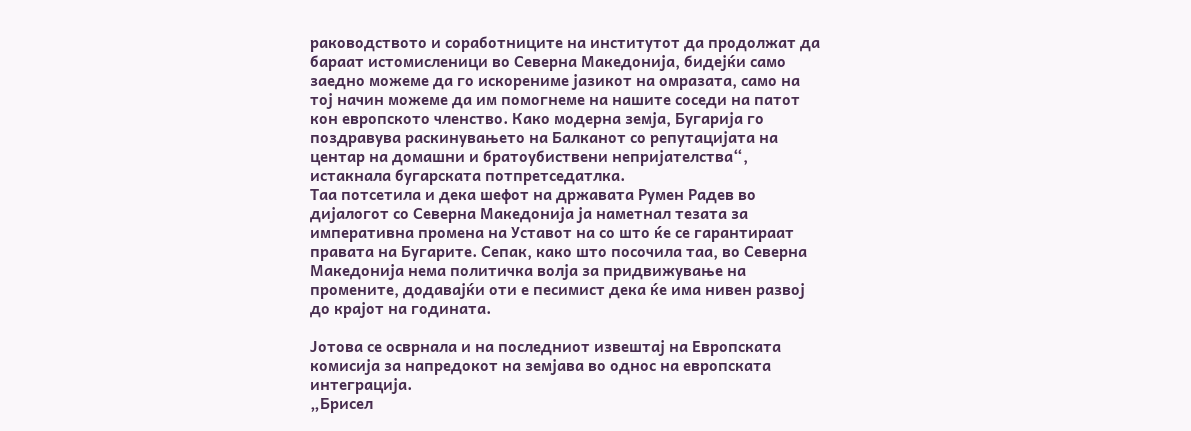раководството и соработниците на институтот да продолжат да бараат истомисленици во Северна Македонија, бидејќи само заедно можеме да го искорениме јазикот на омразата, само на тој начин можеме да им помогнеме на нашите соседи на патот кон европското членство. Како модерна земја, Бугарија го поздравува раскинувањето на Балканот со репутацијата на центар на домашни и братоубиствени непријателства“,
истакнала бугарската потпретседатлка.
Таа потсетила и дека шефот на државата Румен Радев во дијалогот со Северна Македонија ја наметнал тезата за императивна промена на Уставот на со што ќе се гарантираат правата на Бугарите. Сепак, како што посочила таа, во Северна Македонија нема политичка волја за придвижување на промените, додавајќи оти е песимист дека ќе има нивен развој до крајот на годината.

Јотова се осврнала и на последниот извештај на Европската комисија за напредокот на земјава во однос на европската интеграција.
„Брисел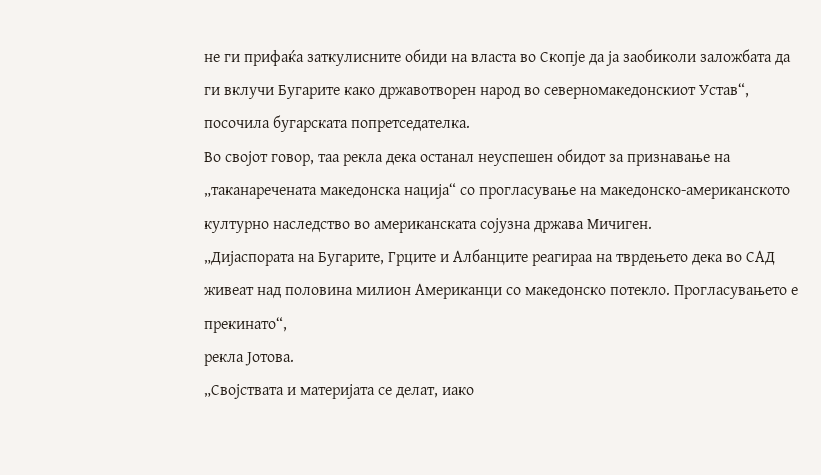не ги прифаќа заткулисните обиди на власта во Скопје да ја заобиколи заложбата да ги вклучи Бугарите како државотворен народ во северномакедонскиот Устав“,
посочила бугарската попретседателка.
Во својот говор, таа рекла дека останал неуспешен обидот за признавање на „таканаречената македонска нација“ со прогласување на македонско-американското културно наследство во американската сојузна држава Мичиген.
„Дијаспората на Бугарите, Грците и Албанците реагираа на тврдењето дека во САД живеат над половина милион Американци со македонско потекло. Прогласувањето е прекинато“,
рекла Јотова.
„Својствата и материјата се делат, иако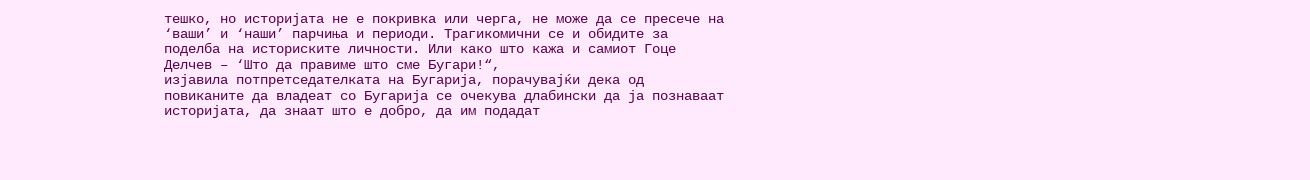тешко, но историјата не е покривка или черга, не може да се пресече на ‘ваши’ и ‘наши’ парчиња и периоди. Трагикомични се и обидите за поделба на историските личности. Или како што кажа и самиот Гоце Делчев – ‘Што да правиме што сме Бугари!“,
изјавила потпретседателката на Бугарија, порачувајќи дека од повиканите да владеат со Бугарија се очекува длабински да ја познаваат историјата, да знаат што е добро, да им подадат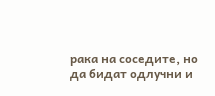рака на соседите, но да бидат одлучни и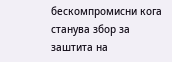бескомпромисни кога станува збор за заштита на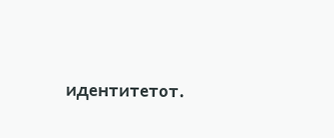идентитетот.